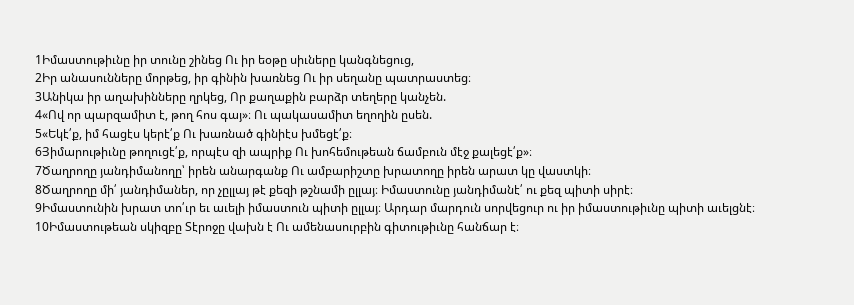1Իմաստութիւնը իր տունը շինեց Ու իր եօթը սիւները կանգնեցուց,
2Իր անասունները մորթեց, իր գինին խառնեց Ու իր սեղանը պատրաստեց։
3Անիկա իր աղախինները ղրկեց, Որ քաղաքին բարձր տեղերը կանչեն.
4«Ով որ պարզամիտ է, թող հոս գայ»։ Ու պակասամիտ եղողին ըսեն.
5«Եկէ՛ք, իմ հացէս կերէ՛ք Ու խառնած գինիէս խմեցէ՛ք։
6Յիմարութիւնը թողուցէ՛ք, որպէս զի ապրիք Ու խոհեմութեան ճամբուն մէջ քալեցէ՛ք»։
7Ծաղրողը յանդիմանողը՝ իրեն անարգանք Ու ամբարիշտը խրատողը իրեն արատ կը վաստկի։
8Ծաղրողը մի՛ յանդիմաներ, որ չըլլայ թէ քեզի թշնամի ըլլայ։ Իմաստունը յանդիմանէ՛ ու քեզ պիտի սիրէ։
9Իմաստունին խրատ տո՛ւր եւ աւելի իմաստուն պիտի ըլլայ։ Արդար մարդուն սորվեցուր ու իր իմաստութիւնը պիտի աւելցնէ։
10Իմաստութեան սկիզբը Տէրոջը վախն է Ու ամենասուրբին գիտութիւնը հանճար է։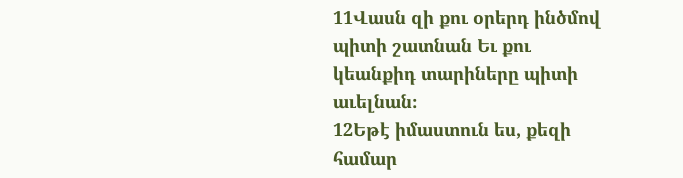11Վասն զի քու օրերդ ինծմով պիտի շատնան Եւ քու կեանքիդ տարիները պիտի աւելնան։
12Եթէ իմաստուն ես, քեզի համար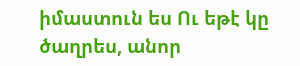իմաստուն ես Ու եթէ կը ծաղրես, անոր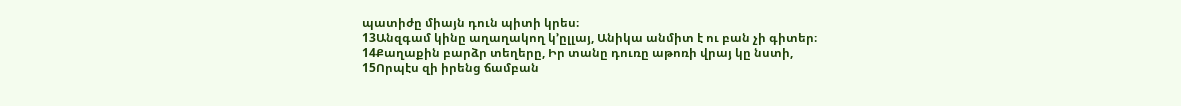պատիժը միայն դուն պիտի կրես։
13Անզգամ կինը աղաղակող կ’ըլլայ, Անիկա անմիտ է ու բան չի գիտեր։
14Քաղաքին բարձր տեղերը, Իր տանը դուռը աթոռի վրայ կը նստի,
15Որպէս զի իրենց ճամբան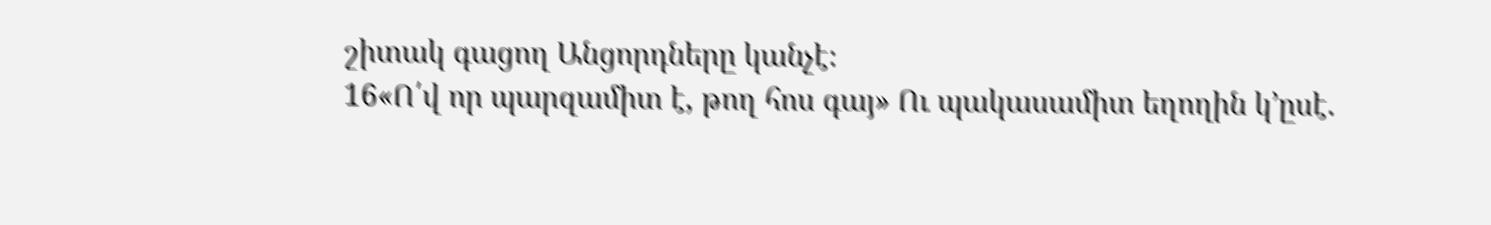շիտակ գացող Անցորդները կանչէ։
16«Ո՛վ որ պարզամիտ է, թող հոս գայ» Ու պակասամիտ եղողին կ’ըսէ.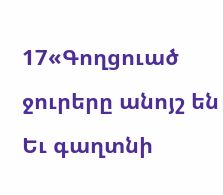17«Գողցուած ջուրերը անոյշ են Եւ գաղտնի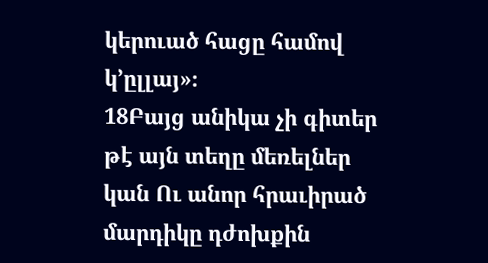կերուած հացը համով կ’ըլլայ»։
18Բայց անիկա չի գիտեր թէ այն տեղը մեռելներ կան Ու անոր հրաւիրած մարդիկը դժոխքին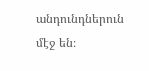անդունդներուն մէջ են։